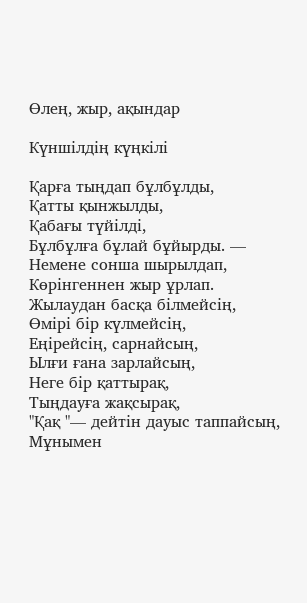Өлең, жыр, ақындар

Күншілдің күңкілі

Қарға тыңдап бұлбұлды,
Қатты қынжылды,
Қабағы түйілді,
Бұлбұлға бұлай бұйырды. —
Немене сонша шырылдап,
Көрінгеннен жыр ұрлап.
Жылаудан басқа білмейсің,
Өмірі бір күлмейсің,
Еңірейсің, сарнайсың,
Ылғи ғана зарлайсың,
Неге бір қаттырақ,
Тыңдауға жақсырақ,
"Қақ "— дейтін дауыс таппайсың,
Мұнымен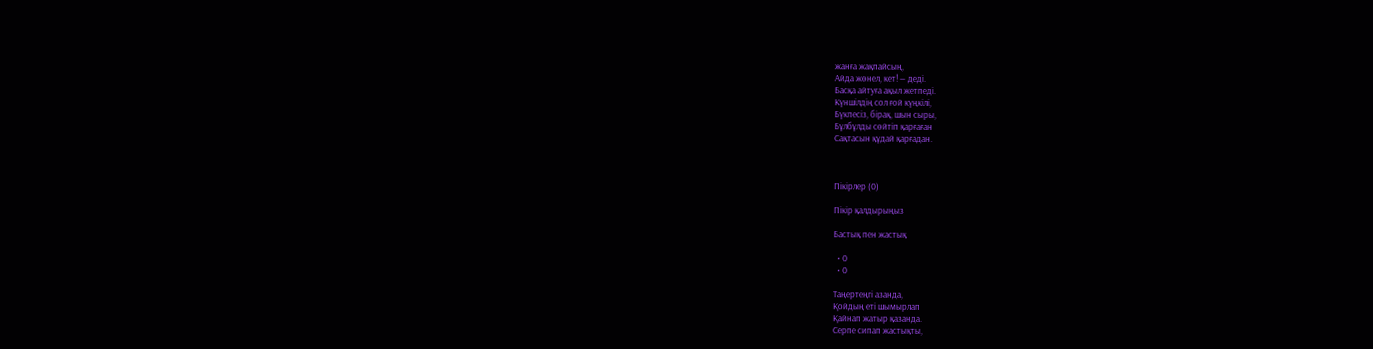жанға жақпайсың,
Айда жөнел, кет! — деді.
Басқа айтуға ақыл жетпеді.
Күншілдің сол ғой күңкілі,
Бүкпесіз, бірақ, шын сыры,
Бұлбұлды сөйтіп қарғаған
Сақтасын құдай қарғадан.



Пікірлер (0)

Пікір қалдырыңыз

Бастық пен жастық

  • 0
  • 0

Таңертеңгі азанда,
Қойдың еті шымырлап
Қайнап жатыр қазанда.
Серпе сипап жастықты,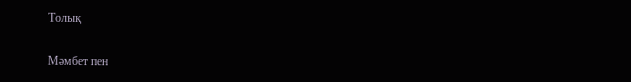Толық

Мәмбет пен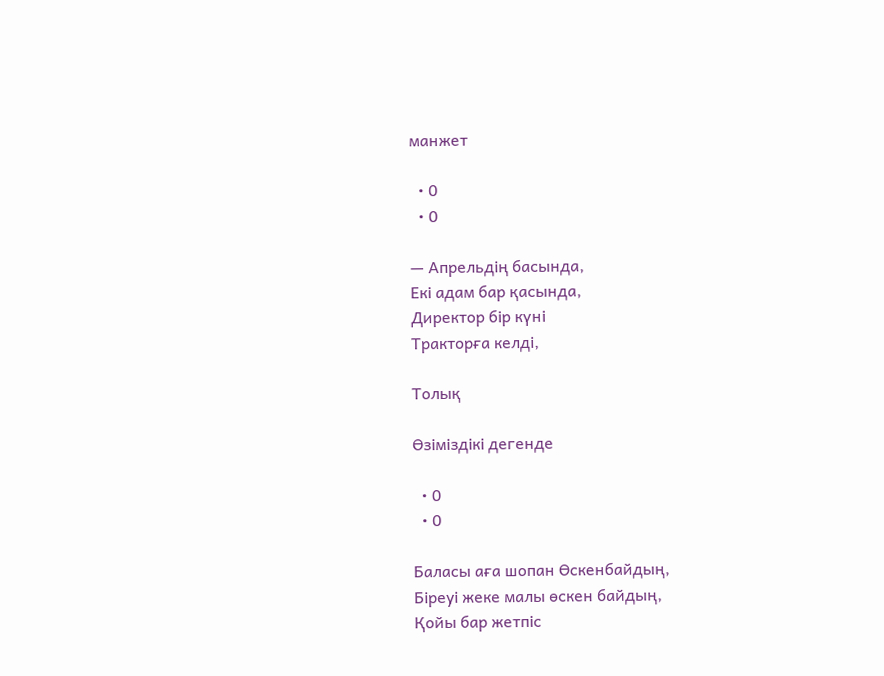манжет

  • 0
  • 0

— Апрельдің басында,
Екі адам бар қасында,
Директор бір күні
Тракторға келді,

Толық

Өзіміздікі дегенде

  • 0
  • 0

Баласы аға шопан Өскенбайдың,
Біреуі жеке малы өскен байдың,
Қойы бар жетпіс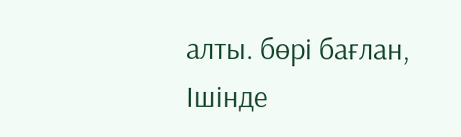алты. бөрі бағлан,
Ішінде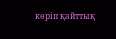көріп қайттық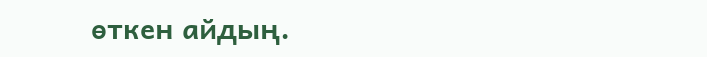өткен айдың.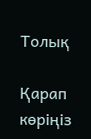Толық

Қарап көріңіз